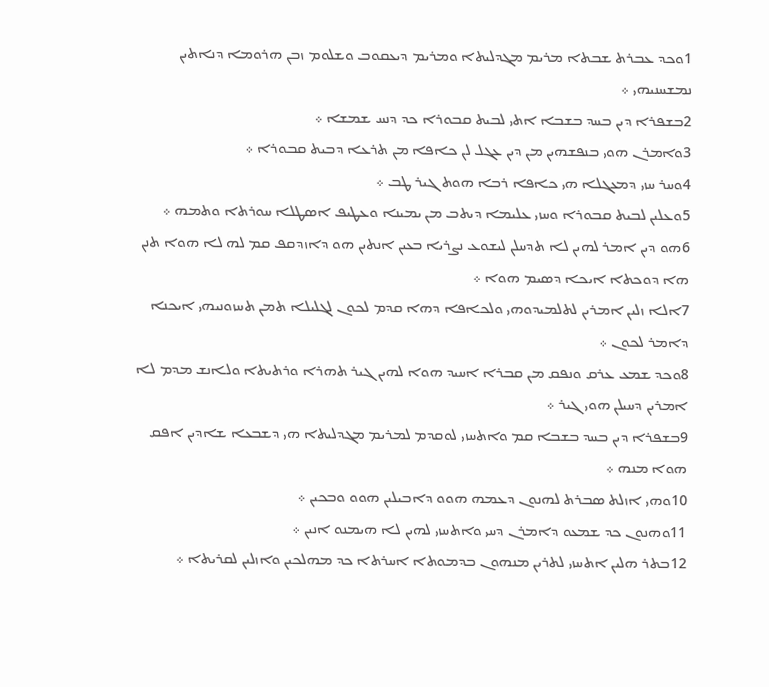1ܘܟܕ ܥܒܪܬ ܫܒܬܐ ܡܪܝܡ ܡܓܕܠܝܬܐ ܘܡܪܝܡ ܕܝܥܩܘܒ ܘܫܠܘܡ ܙܒܢ ܗܪܘܡܐ ܕܢܐܬܝܢ ܢܡܫܚܢܝܗܝ ܀
2ܒܫܦܪܐ ܕܝܢ ܒܚܕ ܒܫܒܐ ܐܬܝ ܠܒܝܬ ܩܒܘܪܐ ܟܕ ܕܢܚ ܫܡܫܐ ܀
3ܘܐܡܪܢ ܗܘܝ ܒܢܦܫܗܝܢ ܡܢ ܕܝܢ ܥܓܠ ܠܢ ܟܐܦܐ ܡܢ ܬܪܥܐ ܕܒܝܬ ܩܒܘܪܐ ܀
4ܘܚܪ ܚܙܝ ܕܡܥܓܠܐ ܗܝ ܟܐܦܐ ܪܒܐ ܗܘܬ ܓܝܪ ܛܒ ܀
5ܘܥܠܝܢ ܠܒܝܬ ܩܒܘܪܐ ܘܚܙܝ ܥܠܝܡܐ ܕܝܬܒ ܡܢ ܝܡܝܢܐ ܘܥܛܝܦ ܐܤܛܠܐ ܚܘܪܬܐ ܘܬܡܗ ܀
6ܗܘ ܕܝܢ ܐܡܪ ܠܗܝܢ ܠܐ ܬܕܚܠܢ ܠܝܫܘܥ ܢܨܪܝܐ ܒܥܝܢ ܐܢܬܝܢ ܗܘ ܕܐܙܕܩܦ ܩܡ ܠܗ ܠܐ ܗܘܐ ܬܢܢ ܗܐ ܕܘܟܬܐ ܐܝܟܐ ܕܤܝܡ ܗܘܐ ܀
7ܐܠܐ ܙܠܝܢ ܐܡܪܝܢ ܠܬܠܡܝܕܘܗܝ ܘܠܟܐܦܐ ܕܗܐ ܩܕܡ ܠܟܘܢ ܠܓܠܝܠܐ ܬܡܢ ܬܚܙܘܢܝܗܝ ܐܝܟܢܐ ܕܐܡܪ ܠܟܘܢ ܀
8ܘܟܕ ܫܡܥ ܥܪܩ ܘܢܦܩ ܡܢ ܩܒܪܐ ܐܚܝܕ ܗܘܐ ܠܗܝܢ ܓܝܪ ܬܗܪܐ ܘܪܬܝܬܐ ܘܠܐܢܫ ܡܕܡ ܠܐ ܐܡܪܝܢ ܕܚܝܠܢ ܗܘܝ ܓܝܪ ܀
9ܒܫܦܪܐ ܕܝܢ ܒܚܕ ܒܫܒܐ ܩܡ ܘܐܬܚܙܝ ܠܘܩܕܡ ܠܡܪܝܡ ܡܓܕܠܝܬܐ ܗܝ ܕܫܒܥܐ ܫܐܕܝܢ ܐܦܩ ܗܘܐ ܡܢܗ ܀
10ܘܗܝ ܐܙܠܬ ܤܒܪܬ ܠܗܢܘܢ ܕܥܡܗ ܗܘܘ ܕܐܒܝܠܝܢ ܗܘܘ ܘܒܟܝܢ ܀
11ܘܗܢܘܢ ܟܕ ܫܡܥܘ ܕܐܡܪܢ ܕܚܝ ܘܐܬܚܙܝ ܠܗܝܢ ܠܐ ܗܝܡܢܘ ܐܢܝܢ ܀
12ܒܬܪ ܗܠܝܢ ܐܬܚܙܝ ܠܬܪܝܢ ܡܢܗܘܢ ܒܕܡܘܬܐ ܐܚܪܬܐ ܟܕ ܡܗܠܟܝܢ ܘܐܙܠܝܢ ܠܩܪܝܬܐ ܀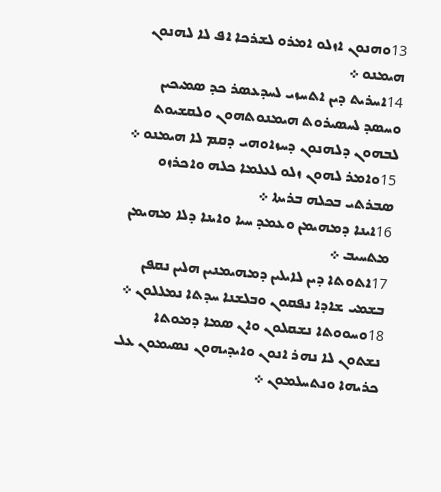13ܘܗܢܘܢ ܐܙܠܘ ܐܡܪܘ ܠܫܪܟܐ ܐܦ ܠܐ ܠܗܢܘܢ ܗܝܡܢܘ ܀
14ܐܚܪܝܬ ܕܝܢ ܐܬܚܙܝ ܠܚܕܥܤܪ ܟܕ ܤܡܝܟܝܢ ܘܚܤܕ ܠܚܤܝܪܘܬ ܗܝܡܢܘܬܗܘܢ ܘܠܩܫܝܘܬ ܠܒܗܘܢ ܕܠܗܢܘܢ ܕܚܙܐܘܗܝ ܕܩܡ ܠܐ ܗܝܡܢܘ ܀
15ܘܐܡܪ ܠܗܘܢ ܙܠܘ ܠܥܠܡܐ ܟܠܗ ܘܐܟܪܙܘ ܤܒܪܬܝ ܒܟܠܗ ܒܪܝܬܐ ܀
16ܐܝܢܐ ܕܡܗܝܡܢ ܘܥܡܕ ܚܝܐ ܘܐܝܢܐ ܕܠܐ ܡܗܝܡܢ ܡܬܚܝܒ ܀
17ܐܬܘܬܐ ܕܝܢ ܠܐܝܠܝܢ ܕܡܗܝܡܢܝܢ ܗܠܝܢ ܢܩܦܢ ܒܫܡܝ ܫܐܕܐ ܢܦܩܘܢ ܘܒܠܫܢܐ ܚܕܬܐ ܢܡܠܠܘܢ ܀
18ܘܚܘܘܬܐ ܢܫܩܠܘܢ ܘܐܢ ܤܡܐ ܕܡܘܬܐ ܢܫܬܘܢ ܠܐ ܢܗܪ ܐܢܘܢ ܘܐܝܕܝܗܘܢ ܢܤܝܡܘܢ ܥܠ ܟܪܝܗܐ ܘܢܬܚܠܡܘܢ ܀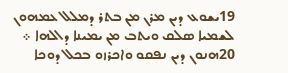19ܝܫܘܥ ܕܝܢ ܡܪܢ ܡܢ ܒܬܪ ܕܡܠܠ ܥܡܗܘܢ ܠܫܡܝܐ ܤܠܩ ܘܝܬܒ ܡܢ ܝܡܝܢܐ ܕܐܠܗܐ ܀
20ܗܢܘܢ ܕܝܢ ܢܦܩܘ ܘܐܟܪܙܘ ܒܟܠ ܕܘܟܐ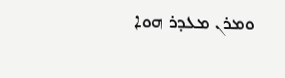ܘܡܪܢ ܡܥܕܪ ܗܘܐ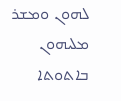ܠܗܘܢ ܘܡܫܪ ܡܠܝܗܘܢ ܒܐܬܘܬܐ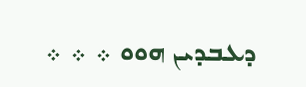ܕܥܒܕܝܢ ܗܘܘ ܀ ܀ ܀